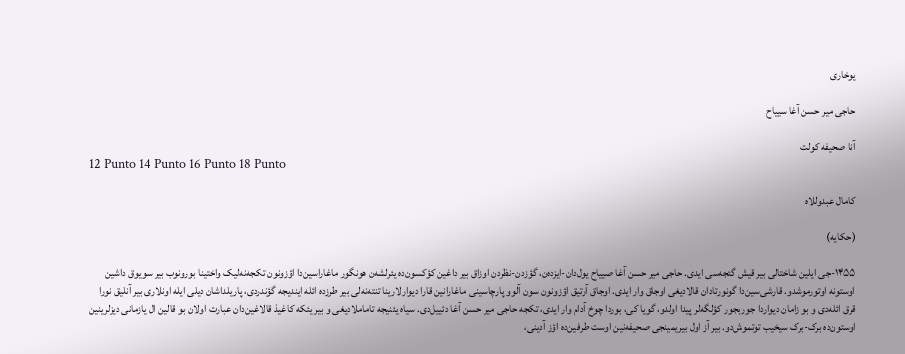یوخاری

حاجی میر حسن آغا سییاح

آنا صحیفه کولت
12 Punto 14 Punto 16 Punto 18 Punto

کامال عبدوللاه

(حکایه)

۱۴۵۵-جی ایلین شاختالی بیر قیش گئجه‌سی ایدی. حاجی میر حسن آغا صییاح یول‌دان-ایزده‌ن، گؤزدن-نظردن اوزاق بیر داغین کؤکسون‌ده یئرلشه‌ن هونگور ماغاراسین‌دا اؤزونون تکجه‌نه‌لیک واختینا بورونوب بیر سویوق داشین اوستونه اوتورموشدو. قارشی‌سین‌دا گونورتادان قالادیغی اوجاق وار ایدی. اوجاق آرتیق اؤزونون سون آلوو پارچاسینی ماغارانین قارا دیوارلارینا تنته‌نه‌لی بیر طرزده ائله ایندیجه گؤندردی، پاریلداشان دیلی ایله اونلاری بیر آنلیق نورا قرق ائله‌دی و بو زامان دیواردا جوربجور کؤلگه‌لر پیدا اولدو، گویا کی، بوردا چوخ آدام وار ایدی، تکجه حاجی میر حسن آغا دئییل‌دی. سیاه یئنیجه تاماملادیغی و بیر یئکه کاغیذ قالاغین‌دان عبارت اولان بو قالین ال یازمانی دیزلرینین اوستون‌ده برک-برک سیخیب توتموش‌دو. بیر آز اول بیریمینجی صحیفه‌نین اوست طرفین‌ده اؤز آدینی،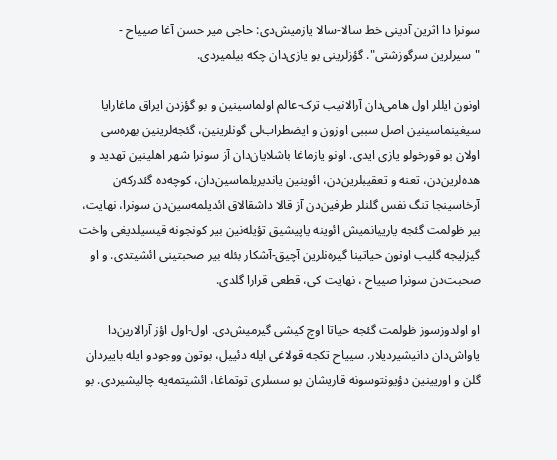سونرا دا اثرین آدینی خط سالا-سالا یازمیش‌دی: حاجی میر حسن آغا صییاح - "سیرلرین سرگوزشتی". گؤزلرینی بو یازی‌دان چکه بیلمیردی.

اونون ایللر اول هامی‌دان آرالانیب ترک-عالم اولماسینین و بو گؤزدن ایراق ماغارایا سیغینماسینین اصل سببی اوزون و ایضطراب‌لی گونلرینین، گئجه‌لرینین بهره‌سی اولان بو قورخولو یازی ایدی. اونو یازماغا باشلایان‌دان آز سونرا شهر اهلینین تهدید و هده‌لرین‌دن، تعنه و تعقیبلرین‌دن، ائوینین یاندیریلماسین‌دان، کوچه‌ده گئدرکه‌ن آرخاسینجا تنگ نفس گلنلر طرفین‌دن آز قالا داشقالاق ائدیلمه‌سین‌دن سونرا، نهایت، بیر ظولمت گئجه یارییانمیش ائوینه یاپیشیق تؤیله‌نین بیر کونجونه قیسیلدیغی واخت گیزلیجه گلیب اونون حیاتینا گیره‌نلرین آچیق-آشکار بئله بیر صحبتینی ائشیتدی. و او صحبت‌دن سونرا صییاح ، نهایت کی، قطعی قرارا گلدی.

او اولدوزسوز ظولمت گئجه حیاتا اوچ کیشی گیرمیش‌دی. اول-اول اؤز آرالارین‌دا یاواش‌دان دانیشیردیلار. سییاح تکجه قولاغی ایله دئییل، بوتون ووجودو ایله باییردان گلن و اوریینین دؤیونتوسونه قاریشان بو سسلری توتماغا، ائشیتمه‌یه چالیشیردی. بو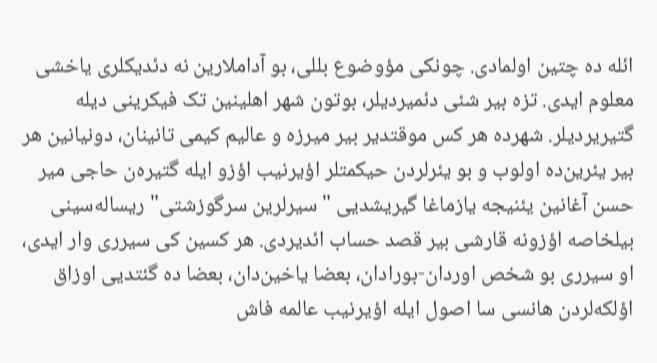ائله ده چتین اولمادی. چونکی مؤوضوع بللی، بو آداملارین نه دئدیکلری یاخشی معلوم ایدی. تزه بیر شئی دئمیردیلر، بوتون شهر اهلینین تک فیکرینی دیله گتیریردیلر. شهرده هر کس موقتدیر بیر میرزه و عالیم کیمی تانینان، دونیانین هر بیر یئرین‌ده اولوب و بو یئرلردن حیکمتلر اؤیرنیب اؤزو ایله گتیره‌ن حاجی میر حسن آغانین یئنیجه یازماغا گیریشدیی "سیرلرین سرگوزشتی" ریساله‌سینی بیلخاصه اؤزونه قارشی بیر قصد حساب ائدیردی. هر کسین کی سیرری وار ایدی، او سیرری بو شخص اوردان-بورادان، بعضا یاخین‌دان، بعضا ده گئتدیی اوزاق اؤلکه‌لردن هانسی سا اصول ایله اؤیرنیب عالمه فاش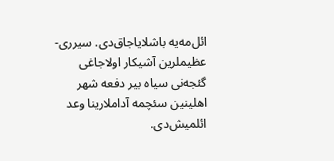ائل‌مه‌یه باشلایاجاق‌دی. سیرری-عظیملرین آشیکار اولاجاغی گئجه‌نی سیاه بیر دفعه شهر اهلینین سئچمه آداملارینا وعد ائلمیش‌دی.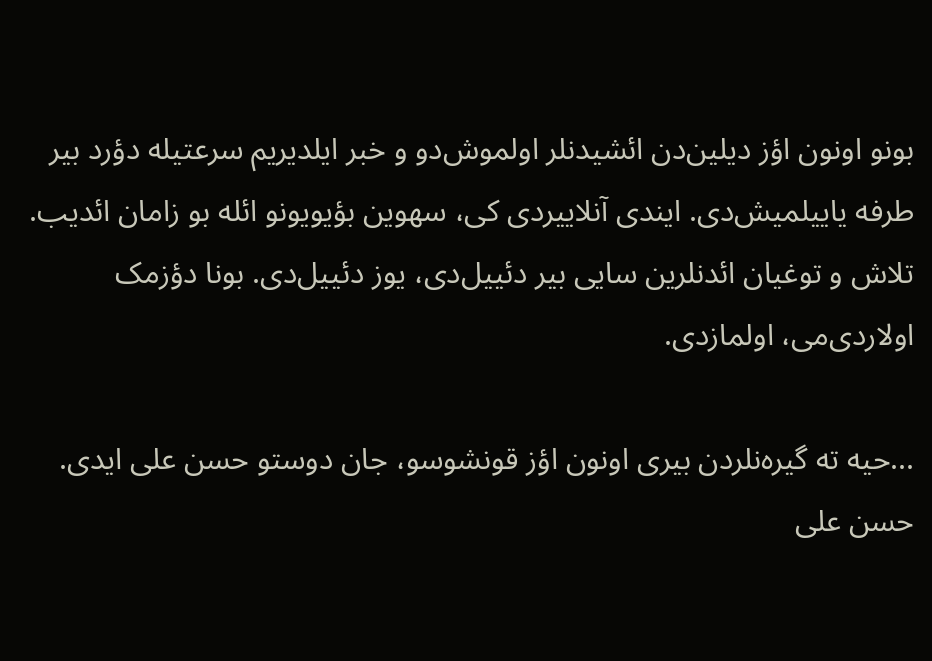بونو اونون اؤز دیلین‌دن ائشیدنلر اولموش‌دو و خبر ایلدیریم سرعتیله دؤرد بیر طرفه یاییلمیش‌دی. ایندی آنلاییردی کی، سهوین بؤیویونو ائله بو زامان ائدیب. تلاش و توغیان ائد‌نلرین سایی بیر دئییل‌دی، یوز دئییل‌دی. بونا دؤزمک اولاردی‌می، اولمازدی.

...حیه ته گیره‌نلردن بیری اونون اؤز قونشوسو، جان دوستو حسن علی ایدی. حسن علی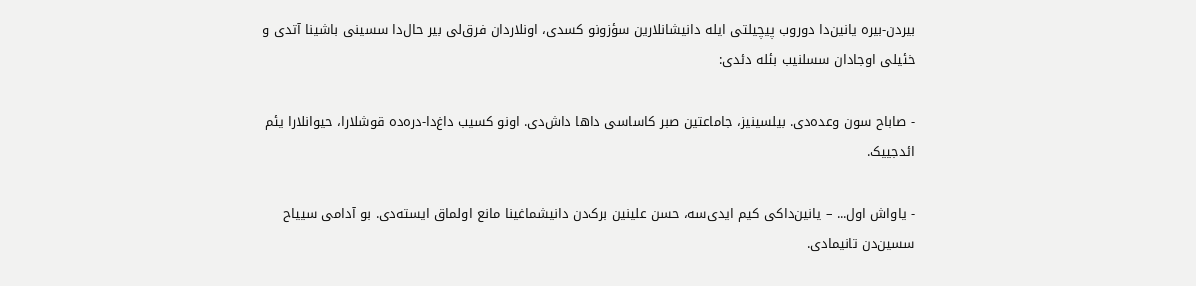بیردن-بیره یانین‌دا دوروب پیچیلتی ایله دانیشانلارین سؤزونو کسدی، اونلاردان فرق‌لی بیر حال‌دا سسینی باشینا آتدی و خئیلی اوجادان سسلنیب بئله دئدی:

- صاباح سون وعده‌دی. بیلسینیز، جاماعتین صبر کاساسی داها داش‌دی. اونو کسیب داغ‌دا-دره‌ده قوشلارا، حیوانلارا یئم ائدجییک.

- یاواش اول... – یانین‌داکی کیم ایدی‌سه، حسن علینین برک‌دن دانیشماغینا مانع اولماق ایسته‌دی. بو آدامی سییاح سسین‌دن تانیمادی.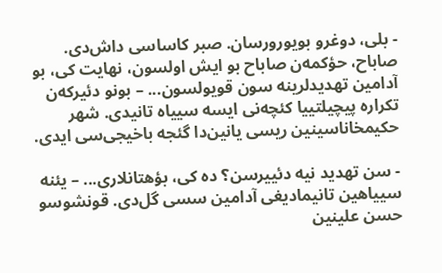- بلی، دوغرو بویورورسان. صبر کاساسی داش‌دی. صاباح، حؤکمه‌ن صاباح بو ایش اولسون، نهایت کی، بو آدامین تهدیدلرینه سون قویولسون... – بونو دئیرکه‌ن تکراره پیچیلتییا کئچه‌نی ایسه سییاه تانیدی. شهر حکیمخاناسینین ریسی یانین‌دا گئجه باخیجی‌سی ایدی.

- سن تهدید نیه دئییرسن؟ ده کی، بؤهتانلاری... – یئنه سییاهین تانیمادیغی آدامین سسی گل‌دی. قونشوسو حسن علینین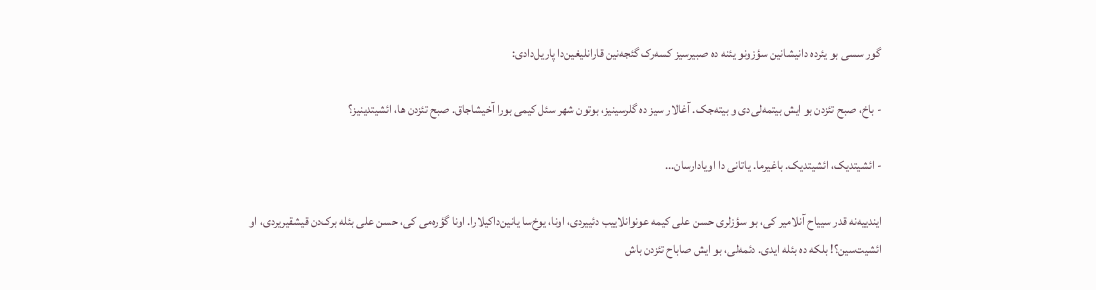گور سسی بو یئرده دانیشانین سؤزونو یئنه ده صبیرسیز کسه‌رک گئجه‌نین قارانلیغین‌دا پاریل‌دادی:

- باخ، صبح تئزدن بو ایش بیتمه‌لی‌دی و بیته‌جک. آغالار سیز ده گلرسینیز، بوتون شهر سئل کیمی بورا آخیشاجاق. صبح تئزدن ها، ائشیتدینیز؟

- ائشیتدیک، ائشیتدیک. باغیرما. یاتانی دا اویادارسان...

ایندییه‌نه قدر سییاح آنلامیر کی، بو سؤزلری حسن علی کیمه عونوانلاییب دئییردی، اونا، یوخ‌سا یانین‌داکیلارا. اونا گؤره‌می کی، حسن علی بئله برک‌دن قیشقیریردی، او ائشیت‌سین؟! بلکه ده بئله ایدی. دئمه‌لی، بو ایش صاباح تئزدن باش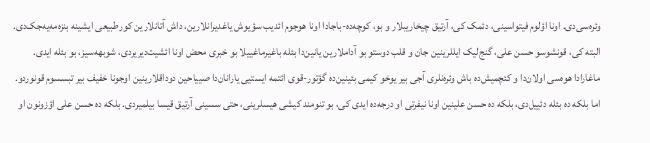وئره‌سی‌دی. اونا اؤلوم فیتواسینی، دئمک کی، آرتیق چیخاریبلار و بو، کوچه‌ده-باجادا اونا هوجوم ائدیب سؤیوش یاغدیرانلارین، داش آتانلارین کورطبیعی ایشینه بنزه‌مه‌یه‌جک‌دی. البته کی، قونشوسو حسن علی، گنج‌لیک ایللرینین جان و قلب دوستو بو آداملارین یانین‌دا بئله باغیرماغییلا بو خبری محض اونا ائشیت‌دیریردی، شوبهه‌سیز، بو بئله ایدی. ماغارادا هوه‌سی اولان‌دا و کئچمیش‌ده باش وئره‌نلری آجی بیر یوخو کیمی بئینین‌ده گؤتور-قوی ائتمه ایستیی یارانان‌دا صییاحین دوداقلارینین اوجونا خفیف بیر تبسسوم قونوردو. اما بلکه ده بئله دئییل‌دی، بلکه ده حسن علینین اونا نیفرتی او درجه‌ده ایدی کی، بو تنومند کیشی هیسلرینی، حتی سسینی آرتیق قیسا بیلمیردی. بلکه ده حسن علی اؤزونون او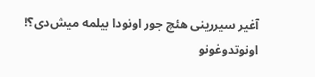آغیر سیررینی هئچ جور اونودا بیلمه میش‌دی؟! اونوتدوغونو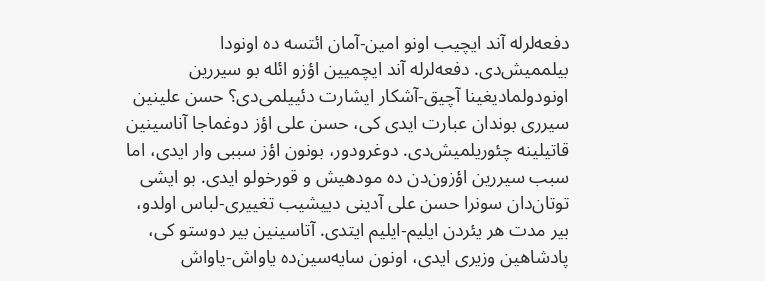دفعه‌لرله آند ایچیب اونو امین-آمان ائتسه ده اونودا بیلممیش‌دی. دفعه‌لرله آند ایچمیین اؤزو ائله بو سیررین اونودولمادیغینا آچیق-آشکار ایشارت دئییلمی‌دی؟ حسن علینین سیرری بوندان عبارت ایدی کی، حسن علی اؤز دوغماجا آناسینین قاتیلینه چئوریلمیش‌دی. دوغرودور، بونون اؤز سببی وار ایدی، اما سبب سیررین اؤزون‌دن ده مودهیش و قورخولو ایدی. بو ایشی توتان‌دان سونرا حسن علی آدینی دییشیب تغییری-لباس اولدو، بیر مدت هر یئردن ایلیم-ایلیم ایتدی. آتاسینین بیر دوستو کی، پادشاهین وزیری ایدی، اونون سایه‌سین‌ده یاواش-یاواش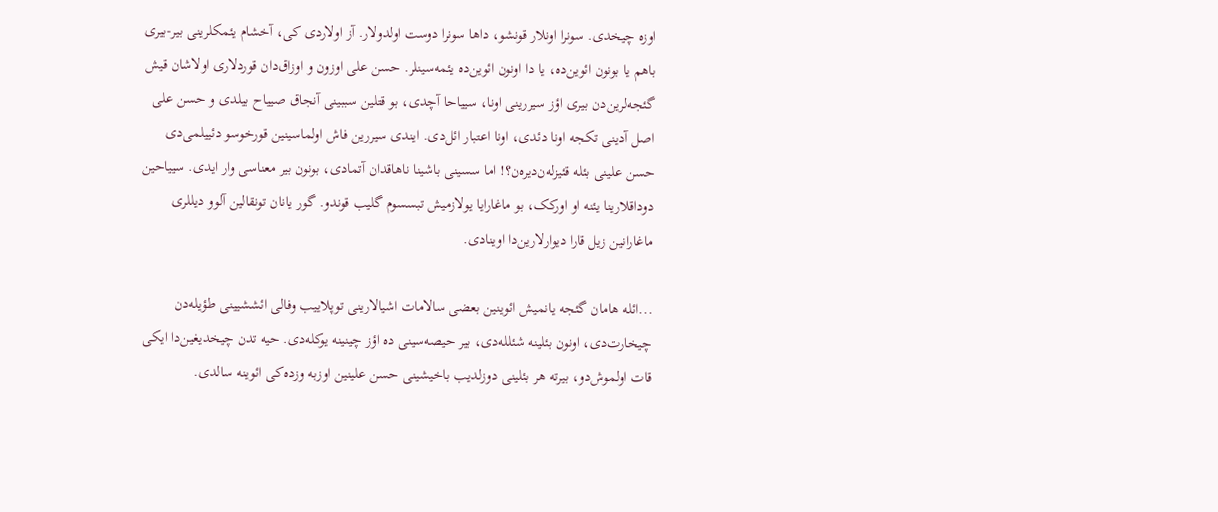اوزه چیخدی. سونرا اونلار قونشو، داها سونرا دوست اولدولار. آز اولاردی کی، آخشام یئمکلرینی بیر-بیری باهم یا بونون ائوین‌ده، یا دا اونون ائوین‌ده یئمه‌سینلر. حسن علی اوزون و اوزاق‌دان قوردلاری اولاشان قیش گئجه‌لرین‌دن بیری اؤز سیررینی اونا، سییاحا آچدی، بو قتلین سببینی آنجاق صییاح بیلدی و حسن علی اصل آدینی تکجه اونا دئدی، اونا اعتبار ائل‌دی. ایندی سیررین فاش اولماسینین قورخوسو دئییلمی‌دی حسن علینی بئله قئیزله‌ن‌دیره‌ن؟! اما سسینی باشینا ناهاقدان آتمادی، بونون بیر معناسی وار ایدی. سییاحین دوداقلارینا یئنه او اورکک، بو ماغارایا یولازمیش تبسسوم گلیب قوندو. گور یانان تونقالین آلوو دیللری ماغارانین زیل قارا دیوارلارین‌دا اوینادی.

...ائله هامان گئجه یانمیش ائوینین بعضی سالامات اشیالارینی توپلاییب وفالی ائششیینی طؤیله‌دن چیخارت‌دی، اونون بئلینه شئلله‌دی، بیر حیصه‌سینی ده اؤز چینینه یوکله‌دی. حیه تدن چیخدیغین‌دا ایکی قات اولموش‌دو، بیرته هر بئلینی دوزلدیب باخیشینی حسن علینین اوزبه وزده‌کی ائوینه سالدی.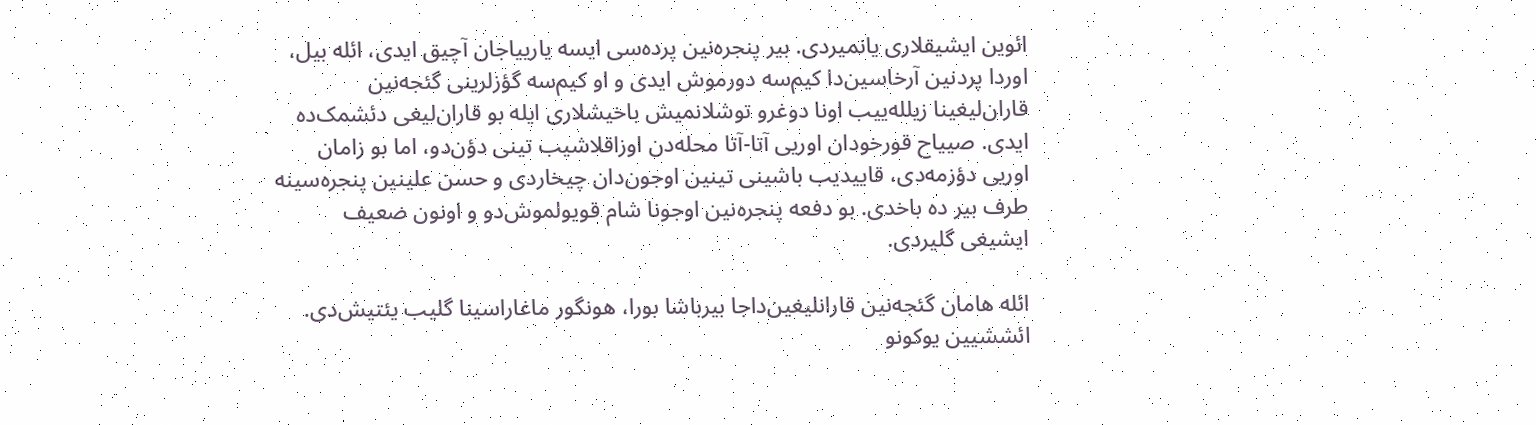ائوین ایشیقلاری یانمیردی. بیر پنجره‌نین پرده‌سی ایسه یارییاجان آچیق ایدی، ائله بیل، اوردا پردنین آرخاسین‌دا کیم‌سه دورموش ایدی و او کیم‌سه گؤزلرینی گئجه‌نین قاران‌لیغینا زیلله‌ییب اونا دوغرو توشلانمیش باخیشلاری ایله بو قاران‌لیغی دئشمک‌ده ایدی. صییاح قورخودان اوریی آتا-آتا محله‌دن اوزاقلاشیب تینی دؤن‌دو، اما بو زامان اوریی دؤزمه‌دی، قاییدیب باشینی تینین اوجون‌دان چیخاردی و حسن علینین پنجره‌سینه طرف بیر ده باخدی. بو دفعه پنجره‌نین اوجونا شام قویولموش‌دو و اونون ضعیف ایشیغی گلیردی.

ائله هامان گئجه‌نین قارانلیغین‌داجا بیرباشا بورا، هونگور ماغاراسینا گلیب یئتیش‌دی. ائششیین یوکونو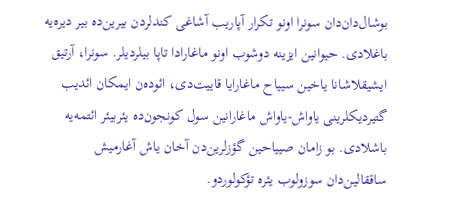بوشال‌دان‌دان سونرا اونو تکرار آپاریب آشاغی کندلردن بیرین‌ده بیر دیره‌یه باغلادی. حیوانین ایزینه دوشوب اونو ماغارادا تاپا بیلردیلر. سونرا، آرتیق ایشیقلاشانا یاخین سییاح ماغارایا قاییت‌دی، ائوده‌ن ایمکان ائدیب گتیردیکلرینی یاواش-یاواش ماغارانین سول کونجون‌ده یئربیئر ائتمه‌یه باشلادی. بو زامان صییاحین گؤزلرین‌دن آخان یاش آغارمیش ساققالین‌دان سوزولوب یئره تؤکولوردو.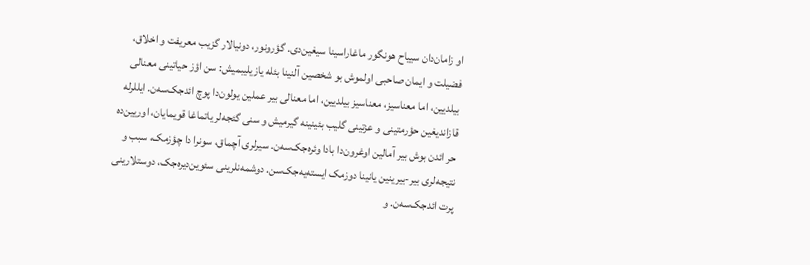او زامان‌دان سییاح هونگور ماغاراسینا سیغین‌دی. گؤرونور، دونیالار گزیب معریفت و اخلاق، فضیلت و ایمان صاحبی اولموش بو شخصین آلنینا بئله یازیلیبمیش: سن اؤز حیاتینی معنالی بیلدیین، اما معناسیز، معناسیز بیلدیین، اما معنالی بیر عملین یولون‌دا پوچ ائد‌جک‌سه‌ن. ایللرله قازاندیغین حؤرمتینی و عزتینی گلیب بئینینه گیرمیش و سنی گئجه‌لر یاتماغا قویمایان، اوریین‌ده حر ائد‌ن بوش بیر آمالین اوغرون‌دا بادا وئره‌جک‌سه‌ن. سیرلری آچماق، سونرا دا چؤزمک، سبب و نتیجه‌لری بیر-بیرینین یانینا دوزمک ایسته‌یه‌جک‌سن. دوشمه‌نلرینی سئوین‌دیره‌جک، دوستلارینی پرت ائد‌جک‌سه‌ن. و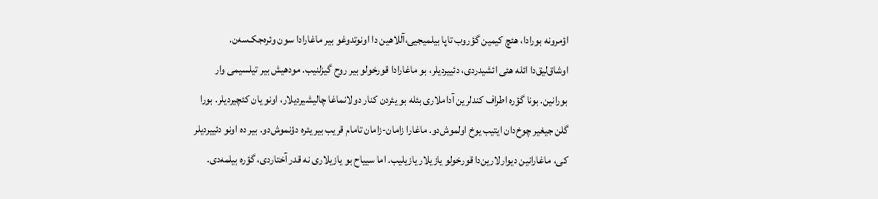اؤمرونه بورادا، هئچ کیمین گؤروب تاپا بیلمیجیی،آللاهین دا اونوتدوغو بیر ماغارادا سون وئره‌جک‌سه‌ن. اوشاق‌لیق‌دا ائله هئی ائشیدردی، دئییردیلر، بو ماغارادا قورخولو بیر روح گیزلنیب. مودهیش بیر تیلسیمی وار بورانین. بونا گؤره اطراف کندلرین آداملاری بئله بو یئردن کنار دولانماغا چالیشیردیلار، اونو یان کئچیردیلر. بورا گلن جیغیر چوخ‌دان ایتیب یوخ اولموش‌دو. ماغارا زامان-زامان تامام قریب بیر یئره دؤنموش‌دو. بیر ده اونو دئییردیلر کی، ماغارانین دیوارلارین‌دا قورخولو یازیلار یازیلیب. اما سییاح بو یازیلاری نه قدر آختاردی، گؤره بیلمه‌دی.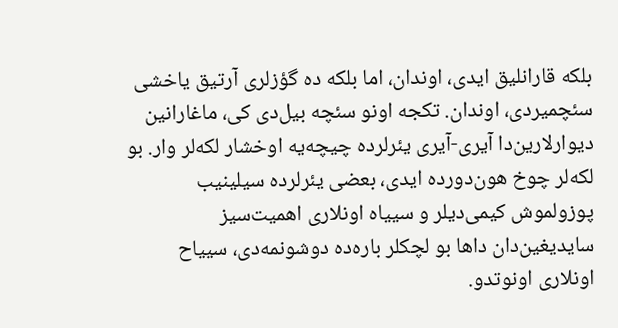بلکه قارانلیق ایدی، اوندان، اما بلکه ده گؤزلری آرتیق یاخشی سئچمیردی، اوندان. تکجه اونو سئچه بیل‌دی کی، ماغارانین دیوارلارین‌دا آیری-آیری یئرلرده چیچه‌یه اوخشار لکه‌لر وار. بو لکه‌لر چوخ هون‌دورده ایدی، بعضی یئرلرده سیلینیب پوزولموش کیمی‌دیلر و سییاه اونلاری اهمیت‌سیز سایدیغین‌دان داها بو لچکلر باره‌ده دوشونمه‌دی، سییاح اونلاری اونوتدو.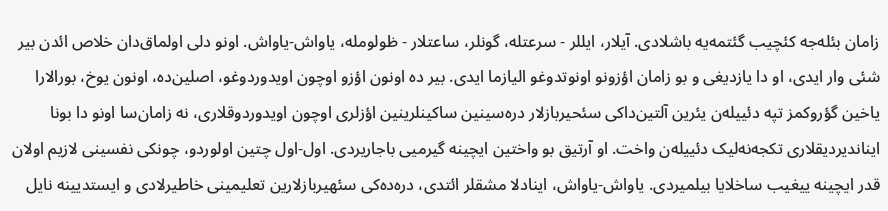زامان بئله‌جه کئچیب گئتمه‌یه باشلادی. آیلار، ایللر - سرعتله، گونلر، ساعتلار - ظولومله، یاواش-یاواش. اونو دلی اولماق‌دان خلاص ائد‌ن بیر شئی وار ایدی، او دا یازدیغی و بو زامان اؤزونو اونوتدوغو الیازما ایدی. بیر ده اونون اؤزو اوچون اویدوردوغو، اصلین‌ده، اونون یوخ، بورالارا یاخین گؤروکمز تپه دئییله‌ن یئرین آلتین‌داکی سئحیربازلار دره‌سینین ساکینلرینین اؤزلری اوچون اویدوردوقلاری، نه زامان‌سا اونو دا بونا ایناندیردیقلاری تکجه‌نه‌لیک دئییله‌ن واخت. او آرتیق بو واختین ایچینه گیرمیی باجاریردی. اول-اول چتین اولوردو، چونکی نفسینی لازیم اولان قدر ایچینه ییغیب ساخلایا بیلمیردی. یاواش-یاواش، اینادلا مشقلر ائتدی، دره‌ده‌کی سئهیربازلارین تعلیمینی خاطیرلادی و ایستدیینه نایل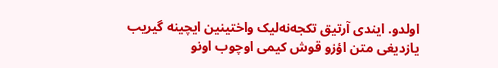اولدو. ایندی آرتیق تکجه‌نه‌لیک واختینین ایچینه گیریب یازدیغی متن اؤزو قوش کیمی اوچوب اونو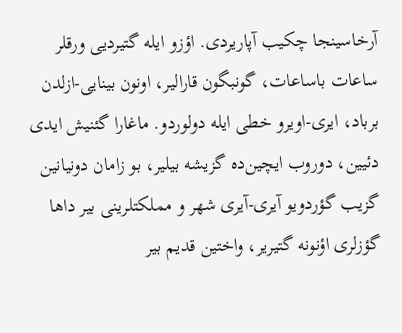آرخاسینجا چکیب آپاریردی. اؤزو ایله گتیردیی ورقلر ساعات باساعات، گونبگون قارالیر، اونون بینایی-ازلدن برباد، ایری-اویرو خطی ایله دولوردو. ماغارا گئنیش ایدی دئیین، دوروب ایچین‌ده گزیشه بیلیر، بو زامان دونیانین گزیب گؤردویو آیری-آیری شهر و مملکتلرینی بیر داها گؤزلری اؤنونه گتیریر، واختین قدیم بیر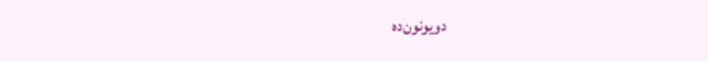دویونون‌ده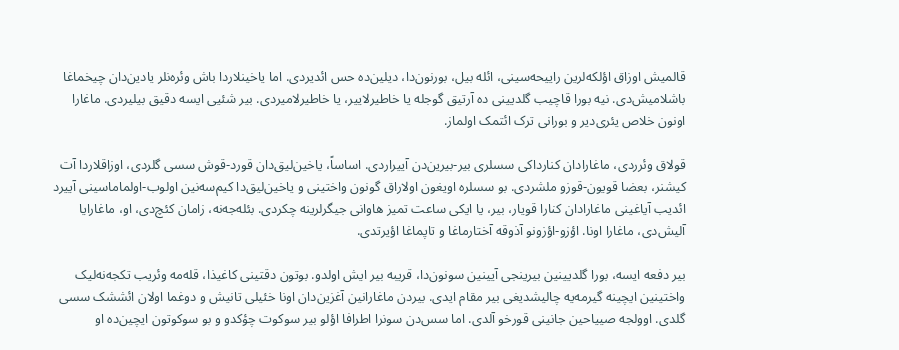قالمیش اوزاق اؤلکه‌لرین راییحه‌سینی، ائله بیل، بورنون‌دا، دیلین‌ده حس ائدیردی. اما یاخینلاردا باش وئره‌نلر یادین‌دان چیخماغا باشلامیش‌دی. نیه بورا قاچیب گلدیینی ده آرتیق گوجله یا خاطیرلاییر، یا خاطیرلامیردی. بیر شئیی ایسه دقیق بیلیردی. ماغارا اونون خلاص یئری‌دیر و بورانی ترک ائتمک اولماز.

قولاق وئرردی، ماغارادان کنارداکی سسلری بیر-بیرین‌دن آییراردی. اساساً، یاخین‌لیق‌دان قورد-قوش سسی گلردی، اوزاقلاردا آت کیشنر، بعضا قویون-قوزو ملشردی. بو سسلره اویغون اولاراق گونون واختینی و یاخین‌لیق‌دا کیم‌سه‌نین اولوب-اولماماسینی آییرد ائدیب آیاغینی ماغارادان کنارا قویار، بیر، یا ایکی ساعت تمیز هاوانی جیگرلرینه چکردی. بئله‌جه‌نه، زامان کئچ‌دی، او، ماغارایا آلیش‌دی، ماغارا اونا. اؤزو-اؤزونو آذوقه آختارماغا و تاپماغا اؤیرتدی.

بیر دفعه ایسه، بورا گلدیینین بیرینجی آیینین سونون‌دا، قریبه بیر ایش اولدو. بوتون دقتینی کاغیذا، قله‌مه وئریب تکجه‌نه‌لیک واختینین ایچینه گیرمه‌یه چالیشدیغی بیر مقام ایدی. بیردن ماغارانین آغزین‌دان اونا خئیلی تانیش و دوغما اولان ائششک سسی گلدی. اوولجه صییاحین جانینی قورخو آلدی. اما سس‌دن سونرا اطرافا اؤلو بیر سوکوت چؤکدو و بو سوکوتون ایچین‌ده او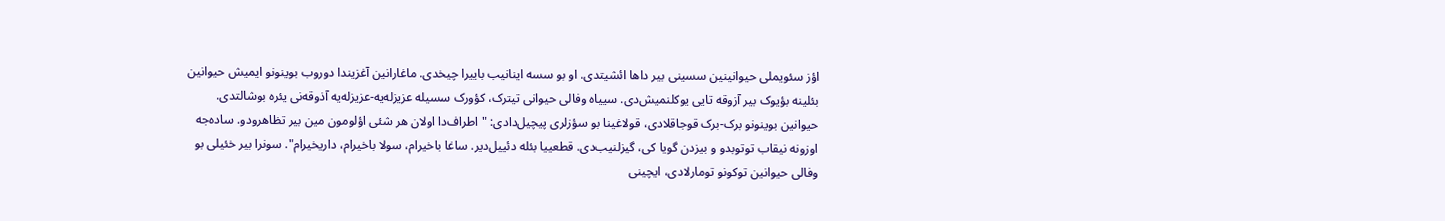اؤز سئویملی حیوانینین سسینی بیر داها ائشیتدی. او بو سسه اینانیب باییرا چیخدی. ماغارانین آغزیندا دوروب بوینونو ایمیش حیوانین بئلینه بؤیوک بیر آزوقه تایی یوکلنمیش‌دی. سییاه وفالی حیوانی تیترک، کؤورک سسیله عزیزله‌یه-عزیزله‌یه آذوقه‌نی یئره بوشالتدی. حیوانین بوینونو برک-برک قوجاقلادی، قولاغینا بو سؤزلری پیچیل‌دادی: "اطراف‌دا اولان هر شئی اؤلومون مین بیر تظاهرودو. ساده‌جه اوزونه نیقاب توتوبدو و بیزدن گویا کی، گیزلنیب‌دی. قطعییا بئله دئییل‌دیر. ساغا باخیرام، سولا باخیرام، داریخیرام". سونرا بیر خئیلی بو وفالی حیوانین توکونو تومارلادی، ایچینی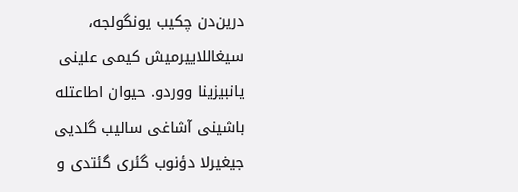درین‌دن چکیب یونگولجه، سیغاللاییرمیش کیمی علینی یانبیزینا ووردو. حیوان اطاعتله باشینی آشاغی سالیب گلدیی جیغیرلا دؤنوب گئری گئتدی و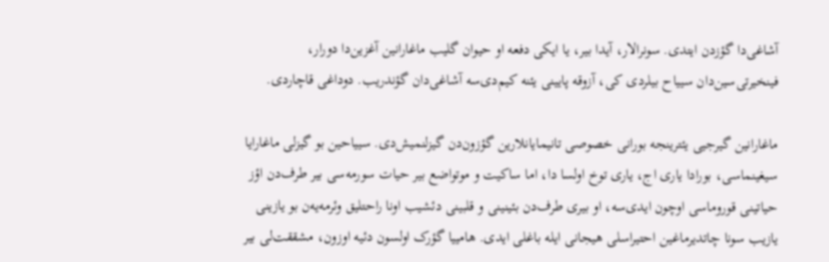آشاغی‌دا گؤزدن ایتدی. سونرالار، آیدا بیر، یا ایکی دفعه او حیوان گلیب ماغارانین آغزین‌دا دورار، فینخیرتی‌سین‌دان سییاح بیلردی کی، آزوقه پایینی یئنه کیم‌دی‌سه آشاغی‌دان گؤندریب. دوداغی قاچاردی.

ماغارانین گیرجیی یئترینجه بورانی خصوصی تانیمایانلارین گؤزون‌دن گیزلنمیش‌دی. سییاحین بو گیزلی ماغارایا سیغینماسی، بورادا یاری اج، یاری توخ اولسا دا، اما ساکیت و موتواضع بیر حیات سورمه‌سی بیر طرف‌دن اؤز حیاتینی قوروماسی اوچون ایدی‌سه، او بیری طرف‌دن بئینینی و قلبینی دئشیب اونا راحتلیق وئرمه‌یه‌ن بو یازینی یازیب سونا چاتدیرماغین احتیراسلی هیجانی ایله باغلی ایدی. هامییا گؤرک اولسون دئیه اوزون، مشققت‌لی بیر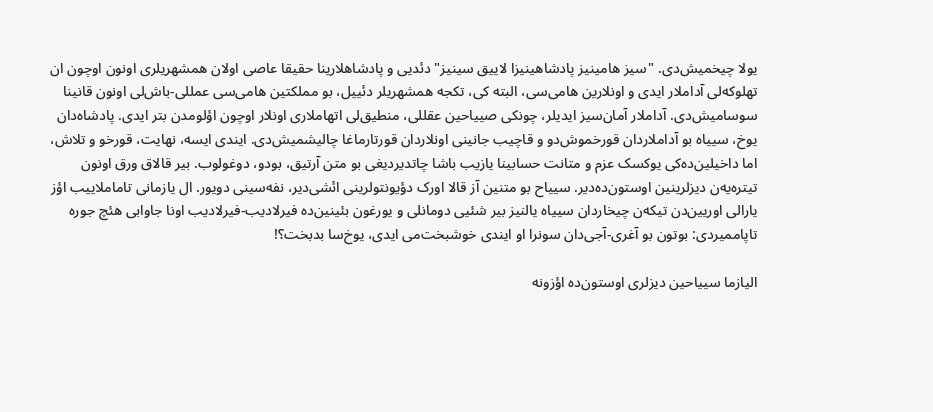یولا چیخمیش‌دی. "سیز هامینیز پادشاهینیزا لاییق سینیز" دئدیی و پادشاهلارینا حقیقا عاصی اولان همشهریلری اونون اوچون ان تهلوکه‌لی آداملار ایدی و اونلارین هامی‌سی، البته کی، تکجه همشهریلر دئییل، بو مملکتین هامی‌سی عمللی-باش‌لی اونون قانینا سوسامیش‌دی. آداملار آمان‌سیز ایدیلر، چونکی صییاحین عقللی، منطیق‌لی اتهاملاری اونلار اوچون اؤلومدن بتر ایدی. پادشاه‌دان یوخ، سییاه بو آداملاردان قورخموش‌دو و قاچیب جانینی اونلاردان قورتارماغا چالیشمیش‌دی. ایندی ایسه، نهایت، قورخو و تلاش، اما داخیلین‌ده‌کی یوکسک عزم و متانت حسابینا یازیب باشا چاتدیردیغی بو متن آرتیق، بودو، دوغولوب. بیر قالاق ورق اونون تیتره‌یه‌ن دیزلرینین اوستون‌ده‌دیر. سییاح بو متنین آز قالا اورک دؤیونتولرینی ائشی‌دیر، نفه‌سینی دویور. ال یازمانی تاماملاییب اؤز یارالی اوریین‌دن تیکه‌ن چیخاردان سییاه یالنیز بیر شئیی دومانلی و یورغون بئینین‌ده فیرلادیب-فیرلادیب اونا جاوابی هئچ جوره تاپاممیردی: بوتون بو آغری-آجی‌دان سونرا او ایندی خوشبخت‌می ایدی، یوخ‌سا بدبخت؟!

الیازما سییاحین دیزلری اوستون‌ده اؤزونه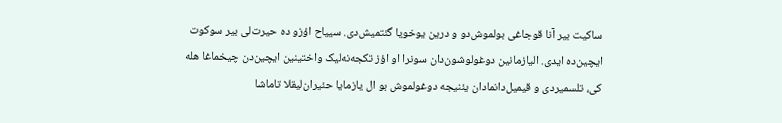ساکیت بیر آنا قوجاغی بولموش‌دو و درین یوخویا گئتمیش‌دی. سییاح اؤزو ده حیرت‌لی بیر سوکوت ایچین‌ده ایدی. الیازمانین دوغولوشون‌دان سونرا او اؤز تکجه‌نه‌لیک واختینین ایچین‌دن چیخماغا هله کی، تلسمیردی و قیمیل‌دانمادان یئنیجه دوغولموش بو ال یازمایا حئیران‌لیقلا تاماشا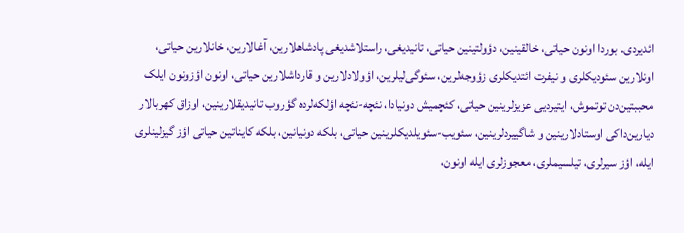ائدیردی. بوردا اونون حیاتی، خالقینین، دؤولتینین حیاتی، تانیدیغی، راستلاشدیغی پادشاهلارین، آغالارین، خانلارین حیاتی، اونلارین سئودیکلری و نیفرت ائتدیکلری زؤوجه‌لرین، سئوگی‌لیلرین، اؤولادلارین و قارداشلارین حیاتی، اونون اؤزونون ایلک محببتین‌دن توتموش، ایتیردیی عزیزلرینین حیاتی، کئچمیش دونیادا، نئچه-نئچه اؤلکه‌لرده گؤروب تانیدیقلارینین، اوزاق کهربالار دیارین‌داکی اوستادلارینین و شاگییردلرینین، سئویب-سئویلدیکلرینین حیاتی، بلکه دونیانین، بلکه کایناتین حیاتی اؤز گیزلینلری ایله، اؤز سیرلری، تیلسیملری، معجوزلری ایله اونون،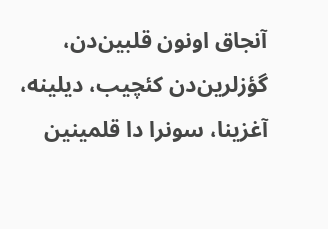آنجاق اونون قلبین‌دن، گؤزلرین‌دن کئچیب، دیلینه، آغزینا، سونرا دا قلمینین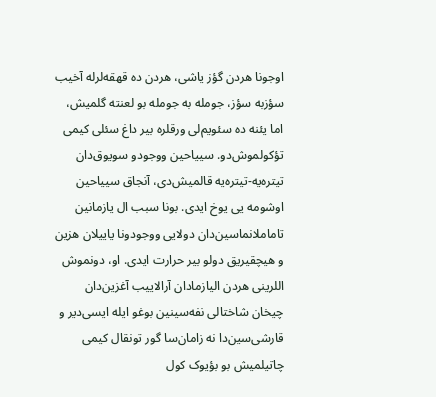اوجونا هردن گؤز یاشی، هردن ده قهقه‌لرله آخیب سؤزبه سؤز، جومله به جومله بو لعنته گلمیش، اما یئنه ده سئویم‌لی ورقلره بیر داغ سئلی کیمی تؤکولموش‌دو. سییاحین ووجودو سویوق‌دان تیتره‌یه-تیتره‌یه قالمیش‌دی، آنجاق سییاحین اوشومه یی یوخ ایدی. بونا سبب ال یازمانین تاماملانماسین‌دان دولایی ووجودونا یاییلان هزین و هیچقیریق دولو بیر حرارت ایدی. او، دونموش اللرینی هردن الیازمادان آرالاییب آغزین‌دان چیخان شاختالی نفه‌سینین بوغو ایله ایسی‌دیر و قارشی‌سین‌دا نه زامان‌سا گور تونقال کیمی چاتیلمیش بو بؤیوک کول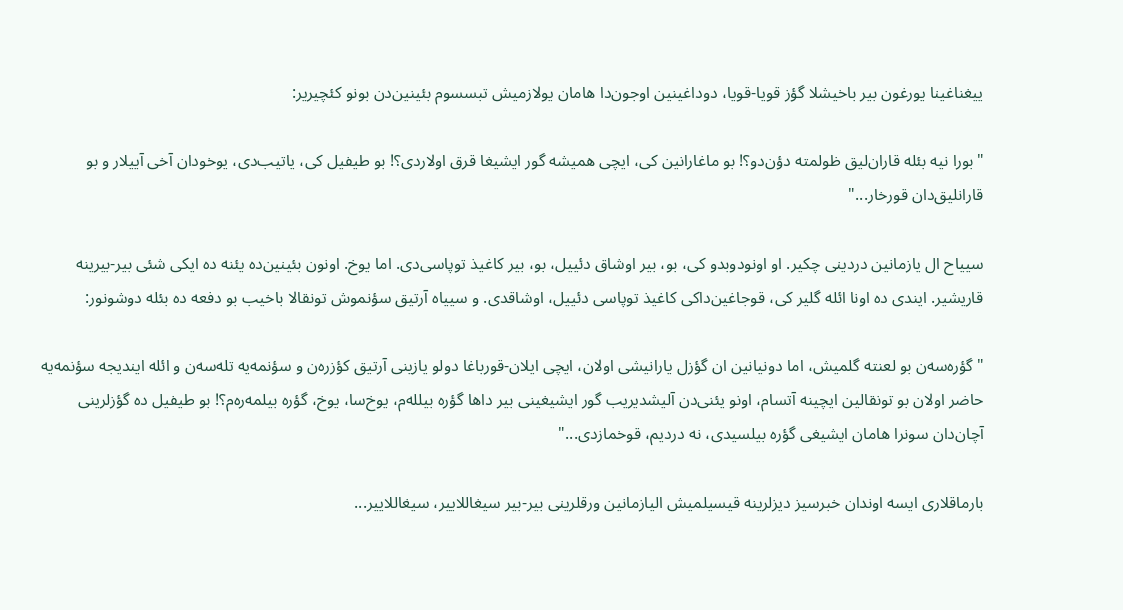ییغناغینا یورغون بیر باخیشلا گؤز قویا-قویا، دوداغینین اوجون‌دا هامان یولازمیش تبسسوم بئینین‌دن بونو کئچیریر:

"بورا نیه بئله قاران‌لیق ظولمته دؤن‌دو؟! بو ماغارانین کی، ایچی همیشه گور ایشیغا قرق اولاردی؟! بو طیفیل کی، یاتیب‌دی، یوخودان آخی آییلار و بو قارانلیق‌دان قورخار..."

سییاح ال یازمانین دردینی چکیر. او اونودوبدو کی، بو، بیر اوشاق دئییل، بو، بیر کاغیذ توپاسی‌دی. اما یوخ. اونون بئینین‌ده یئنه ده ایکی شئی بیر-بیرینه قاریشیر. ایندی ده اونا ائله گلیر کی، قوجاغین‌داکی کاغیذ توپاسی دئییل، اوشاقدی. و سییاه آرتیق سؤنموش تونقالا باخیب بو دفعه ده بئله دوشونور:

"گؤره‌سه‌ن بو لعنته گلمیش، اما دونیانین ان گؤزل یارانیشی اولان، ایچی ایلان-قورباغا دولو یازینی آرتیق کؤزره‌ن و سؤنمه‌یه تله‌سه‌ن و ائله ایندیجه سؤنمه‌یه حاضر اولان بو تونقالین ایچینه آتسام، اونو یئنی‌دن آلیشدیریب گور ایشیغینی بیر داها گؤره بیلله‌م، یوخ‌سا، یوخ، گؤره بیلمه‌ره‌م؟! بو طیفیل ده گؤزلرینی آچان‌دان سونرا هامان ایشیغی گؤره بیلسیدی، نه دردیم، قوخمازدی..."

بارماقلاری ایسه اوندان خبرسیز دیزلرینه قیسیلمیش الیازمانین ورقلرینی بیر-بیر سیغاللاییر، سیغاللاییر...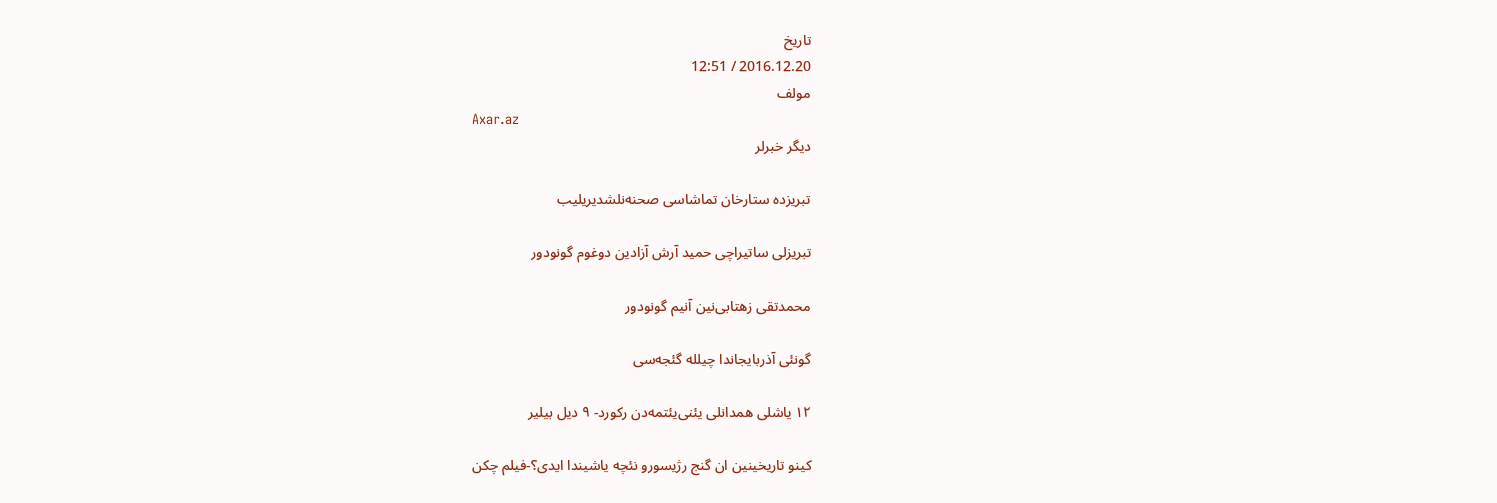تاریخ
2016.12.20 / 12:51
مولف
Axar.az
دیگر خبرلر

تبریزده ستارخان تماشاسی صحنه‌نلشدیریلیب

تبریزلی ساتیراچی حمید آرش آزادین دوغوم گونودور

محمد‌تقی زهتابی‌نین آنیم گونودور

گونئی آذربایجاندا چیلله گئجه‌سی

۱۲ یاشلی همدانلی یئنی‌یئتمه‌دن رکورد- ۹ دیل بیلیر

کینو تاریخینین ان گنج رژیسورو نئچه یاشیندا ایدی؟-فیلم چکن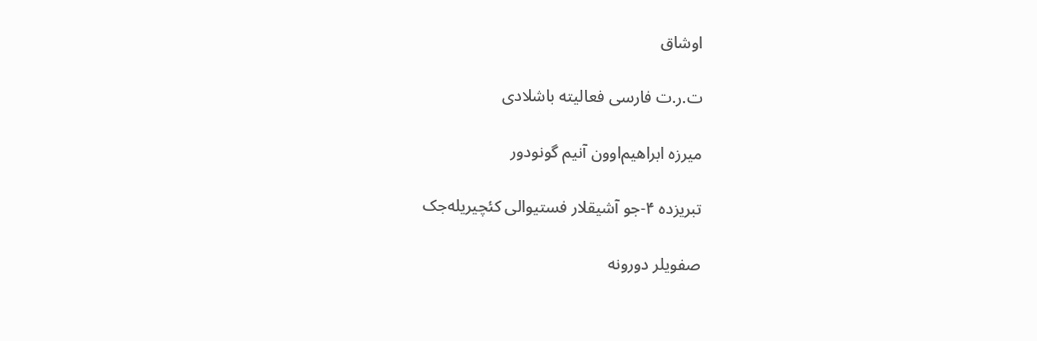اوشاق

ت.ر.ت فارسی فعالیته باشلادی

میرزه ابراهیم‌اوون آنیم گونودور

تبریزده ۴-جو آشیقلار فستیوالی کئچیریله‌جک

صفویلر دورونه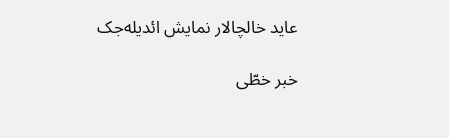عاید خالچالار نمایش ائدیله‌جک

خبر خطّی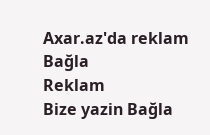Axar.az'da reklam Bağla
Reklam
Bize yazin Bağla